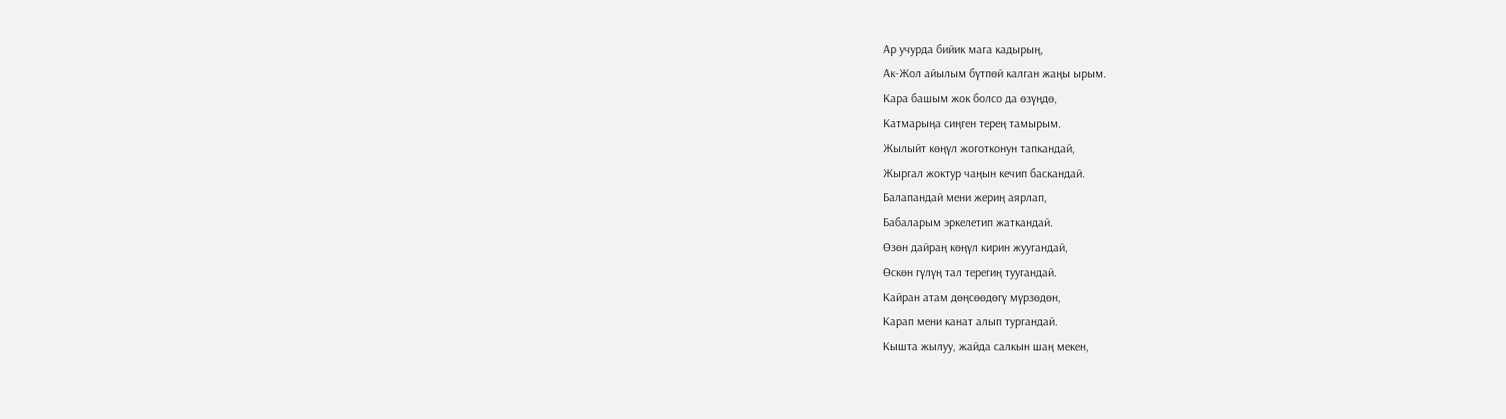Ар учурда бийик мага кадырың,
Ак-Жол айылым бүтпөй калган жаңы ырым.
Кара башым жок болсо да өзүңдө,
Катмарыңа сиңген терең тамырым.
Жылыйт көңүл жоготконун тапкандай,
Жыргал жоктур чаңын кечип баскандай.
Балапандай мени жериң аярлап,
Бабаларым эркелетип жаткандай.
Өзөн дайраң көңүл кирин жуугандай,
Өскөн гүлүң тал терегиң туугандай.
Кайран атам дөңсөөдөгү мүрзөдөн,
Карап мени канат алып тургандай.
Кышта жылуу, жайда салкын шаң мекен,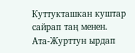Куттукташкан куштар сайрап таң менен.
Ата-Журттун ырдап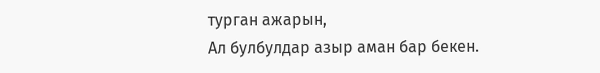турган ажарын,
Ал булбулдар азыр аман бар бекен.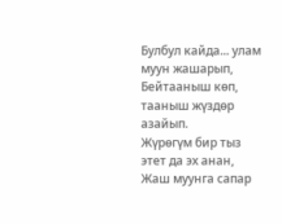Булбул кайда... улам муун жашарып,
Бейтааныш көп, тааныш жүздөр азайып.
Жүрөгүм бир тыз этет да эх анан,
Жаш муунга сапар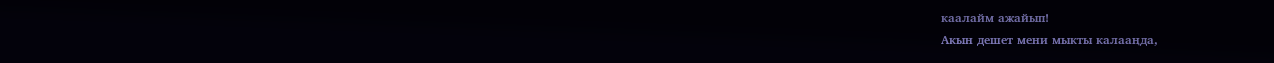каалайм ажайып!
Акын дешет мени мыкты калааңда,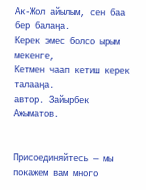Ак-Жол айылым, сен баа бер балаңа.
Керек эмес болсо ырым мекенге,
Кетмен чаап кетиш керек талааңа.
автор. Зайырбек Ажыматов.


Присоединяйтесь — мы покажем вам много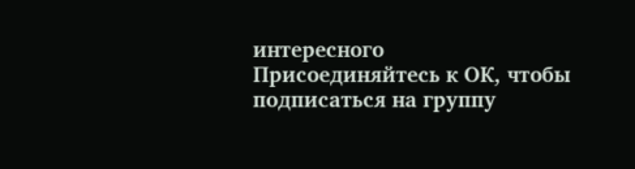интересного
Присоединяйтесь к ОК, чтобы подписаться на группу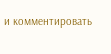и комментировать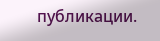публикации.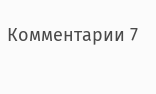Комментарии 7